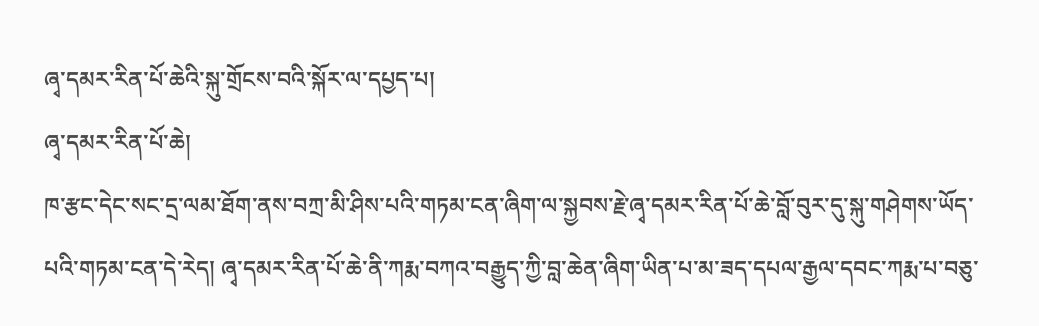ཞྭ་དམར་རིན་པོ་ཆེའི་སྐུ་གྲོངས་བའི་སྐོར་ལ་དཔྱད་པ།
ཞྭ་དམར་རིན་པོ་ཆེ།
ཁ་རྩང་དེང་སང་དྲ་ལམ་ཐོག་ནས་བཀྲ་མི་ཤིས་པའི་གཏམ་ངན་ཞིག་ལ་སྐྱབས་རྗེ་ཞྭ་དམར་རིན་པོ་ཆེ་བློ་བུར་དུ་སྐུ་གཤེགས་ཡོད་པའི་གཏམ་ངན་དེ་རེད། ཞྭ་དམར་རིན་པོ་ཆེ་ནི་ཀརྨ་བཀའ་བརྒྱུད་ཀྱི་བླ་ཆེན་ཞིག་ཡིན་པ་མ་ཟད་དཔལ་རྒྱལ་དབང་ཀརྨ་པ་བཅུ་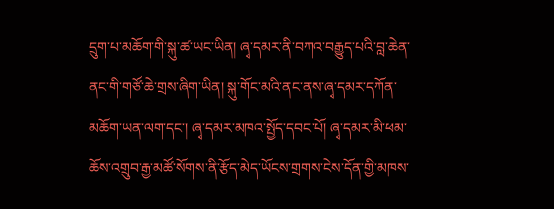དྲུག་པ་མཆོག་གི་སྐུ་ཚ་ཡང་ཡིན། ཞྭ་དམར་ནི་བཀའ་བརྒྱུད་པའི་བླ་ཆེན་ནང་གི་གཙོ་ཆེ་གྲས་ཞིག་ཡིན། སྐུ་གོང་མའི་ནང་ནས་ཞྭ་དམར་དཀོན་མཆོག་ཡན་ལག་དང་། ཞྭ་དམར་མཁའ་སྤྱོད་དབང་པོ། ཞྭ་དམར་མི་ཕམ་ཆོས་འགྲུབ་རྒྱ་མཚོ་སོགས་ནི་རྩོད་མེད་ཡོངས་གྲགས་ངེས་དོན་གྱི་མཁས་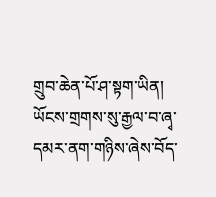གྲུབ་ཆེན་པོ་ཤ་སྟག་ཡིན། ཡོངས་གྲགས་སུ་རྒྱལ་བ་ཞྭ་དམར་ནག་གཉིས་ཞེས་བོད་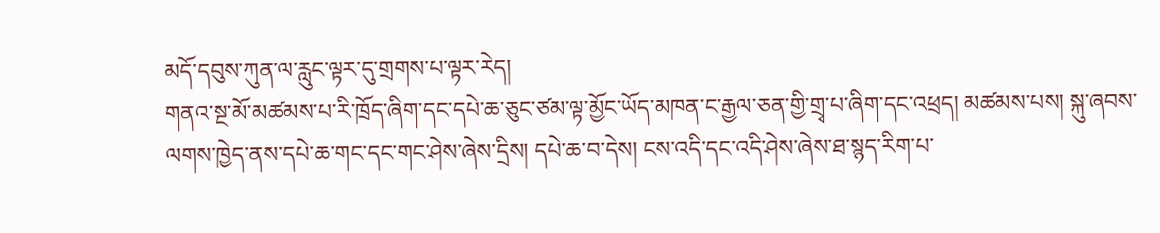མདོ་དབུས་ཀུན་ལ་རླུང་ལྟར་དུ་གྲགས་པ་ལྟར་རེད།
གནའ་སྔ་མོ་མཚམས་པ་རི་ཁྲོད་ཞིག་དང་དཔེ་ཆ་ཅུང་ཙམ་ལྟ་མྱོང་ཡོད་མཁན་ང་རྒྱལ་ཅན་གྱི་གྲྭ་པ་ཞིག་དང་འཕྲད། མཚམས་པས། སྐུ་ཞབས་ལགས་ཁྱེད་ནས་དཔེ་ཆ་གང་དང་གང་ཤེས་ཞེས་དྲིས། དཔེ་ཆ་བ་དེས། ངས་འདི་དང་འདི་ཤེས་ཞེས་ཐ་སྙད་རིག་པ་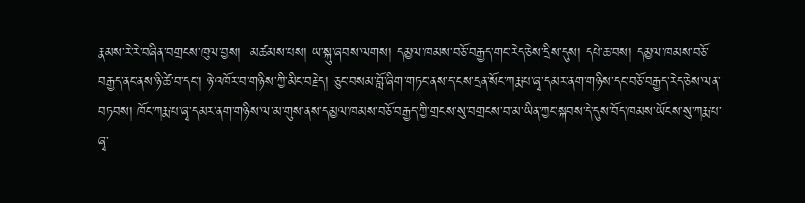རྣམས་རེ་རེ་བཞིན་བགྲངས་ཁུལ་བྱས།  མཚམས་པས། ཡ་སྐུ་ཞབས་ལགས། དམྱལ་ཁམས་བཅོ་བརྒྱད་གང་རེད་ཅེས་དྲིས་དུས། དཔེ་ཆ་བས། དམྱལ་ཁམས་བཅོ་བརྒྱད་ནང་ནས་ཉི་ཚེ་བ་དང་། ཉེ་འཁོར་བ་གཉིས་ཀྱི་མིང་བརྗེད། ཅུང་བསམ་བློ་ཞིག་གཏང་ནས་ད་ངས་དྲན་སོང་ཀརྨ་པ་ཞྭ་དམར་ནག་གཉིས་དང་བཅོ་བརྒྱད་རེད་ཅེས་ལན་བཏབས། ཁོང་ཀརྨ་པ་ཞྭ་དམར་ནག་གཉིས་ལ་མ་གུས་ནས་དམྱལ་ཁམས་བཅོ་བརྒྱད་ཀྱི་གྲངས་སུ་བགྲངས་བ་མ་ཡིན་ཀྱང་སྐབས་དེ་དུས་བོད་ཁམས་ཡོངས་སུ་ཀརྨ་པ་ཞྭ་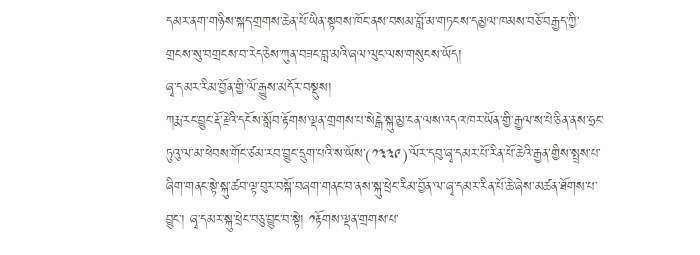དམར་ནག་གཉིས་སྐད་གྲགས་ཆེན་པོ་ཡིན་སྟབས་ཁོང་ནས་བསམ་བློ་མ་གཏངས་དམྱལ་ཁམས་བཅོ་བརྒྱད་ཀྱི་གྲངས་སུ་བགྲངས་བ་རེད་ཅེས་ཀུན་བཟང་བླ་མའི་ཞལ་ལུང་ལས་གསུངས་ཡོད།
ཞྭ་དམར་རིམ་བྱོན་གྱི་ལོ་རྒྱུས་མདོར་བསྡུས།
ཀརྨ་རང་བྱུང་རྡོ་རྗེའི་དངོས་སློབ་རྟོགས་ལྡན་གྲགས་པ་སེངྒེ་སྐུ་མྱ་ངན་ལས་འདའ་ཁར་ཡོན་གྱི་རྒྱལ་ས་པེ་ཅིན་ནས་ཧྲང་ཏུའུ་ལ་མ་ཕེབས་གོང་ཙམ་རབ་བྱུང་དྲུག་པའི་ས་ཡོས་(༡༣༣༩)་ལོར་དབུ་ཞྭ་དམར་པོ་རིན་པོ་ཆེའི་རྒྱན་གྱིས་སྤྲས་པ་ཞིག་གནང་སྟེ་སྐུ་ཚབ་ལྟ་བུར་བསྐོ་བཞག་གནང་བ་ནས་སྐུ་ཕྲེང་རིམ་བྱོན་ལ་ཞྭ་དམར་རིན་པོ་ཆེ་ཞེས་མཚན་ཐོགས་པ་བྱུང་། ཞྭ་དམར་སྐུ་ཕྲེང་བཅུ་བྱུང་བ་སྟེ། ༡རྟོགས་ལྡན་གྲགས་པ་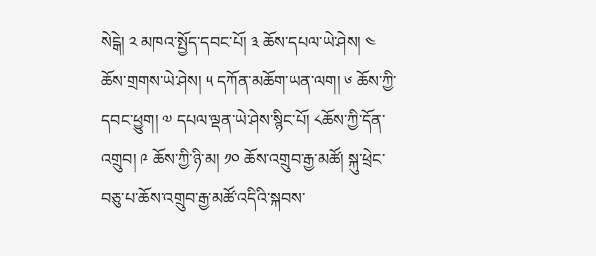སེངྒེ། ༢ མཁའ་སྤྱོད་དབང་པོ། ༣ ཆོས་དཔལ་ཡེ་ཤེས། ༤ ཆོས་གྲགས་ཡེ་ཤེས། ༥ དཀོན་མཆོག་ཡན་ལག། ༦ ཆོས་ཀྱི་དབང་ཕྱུག། ༧ དཔལ་ལྡན་ཡེ་ཤེས་སྙིང་པོ། ༨ཆོས་ཀྱི་དོན་འགྲུབ། ༩ ཆོས་ཀྱི་ཉི་མ། ༡༠ ཆོས་འགྲུབ་རྒྱ་མཚོ། སྐུ་ཕྲེང་བཅུ་པ་ཆོས་འགྲུབ་རྒྱ་མཚོ་འདིའི་སྐབས་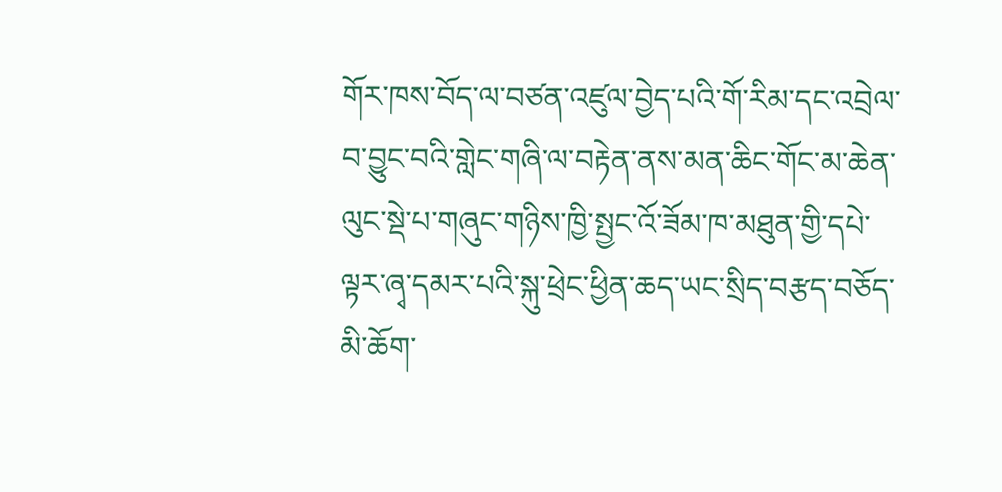གོར་ཁས་བོད་ལ་བཙན་འཛུལ་བྱེད་པའི་གོ་རིམ་དང་འབྲེལ་བ་བྱུང་བའི་གླེང་གཞི་ལ་བརྟེན་ནས་མན་ཆིང་གོང་མ་ཆེན་ལུང་སྡེ་པ་གཞུང་གཉིས་ཁྱི་སྤྱང་འོ་ཟོམ་ཁ་མཐུན་གྱི་དཔེ་ལྟར་ཞྭ་དམར་པའི་སྐུ་ཕྲེང་ཕྱིན་ཆད་ཡང་སྲིད་བརྩད་བཅོད་མི་ཆོག་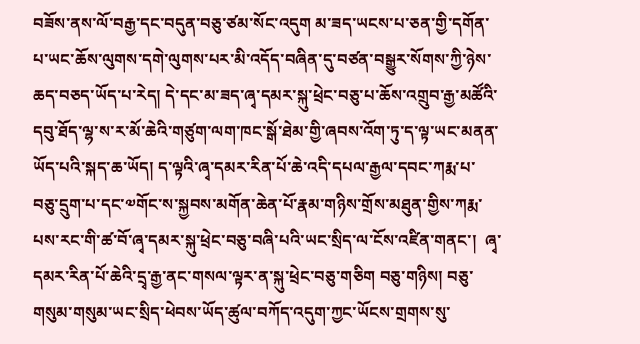བཟོས་ནས་ལོ་བརྒྱ་དང་བདུན་བཅུ་ཙམ་སོང་འདུག མ་ཟད་ཡངས་པ་ཅན་གྱི་དགོན་པ་ཡང་ཆོས་ལུགས་དགེ་ལུགས་པར་མི་འདོད་བཞིན་དུ་བཙན་བསྒྱུར་སོགས་ཀྱི་ཉེས་ཆད་བཅད་ཡོད་པ་རེད། དེ་དང་མ་ཟད་ཞྭ་དམར་སྐུ་ཕྲེང་བཅུ་པ་ཆོས་འགྲུབ་རྒྱ་མཚོའི་དབུ་ཐོད་ལྷ་ས་ར་མོ་ཆེའི་གཙུག་ལག་ཁང་སྒོ་ཐེམ་གྱི་ཞབས་འོག་ཏུ་ད་ལྟ་ཡང་མནན་ཡོད་པའི་སྐད་ཆ་ཡོད། ད་ལྟའི་ཞྭ་དམར་རིན་པོ་ཆེ་འདི་དཔལ་རྒྱལ་དབང་ཀརྨ་པ་བཅུ་དྲུག་པ་དང་༧གོང་ས་སྐྱབས་མགོན་ཆེན་པོ་རྣམ་གཉིས་གྲོས་མཐུན་གྱིས་ཀརྨ་པས་རང་གི་ཚ་བོ་ཞྭ་དམར་སྐུ་ཕྲེང་བཅུ་བཞི་པའི་ཡང་སྲིད་ལ་ངོས་འཛིན་གནང་།  ཞྭ་དམར་རིན་པོ་ཆེའི་དྲྭ་རྒྱ་ནང་གསལ་ལྟར་ན་སྐུ་ཕྲེང་བཅུ་གཅིག བཅུ་གཉིས། བཅུ་གསུམ་གསུམ་ཡང་སྲིད་ཕེབས་ཡོད་ཚུལ་བཀོད་འདུག་ཀྱང་ཡོངས་གྲགས་སུ་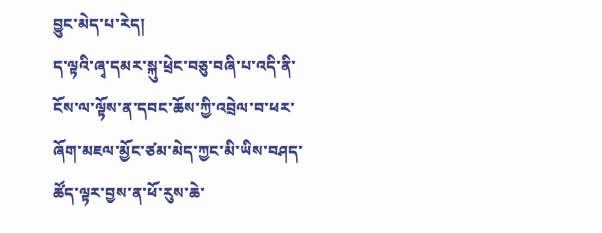བྱུང་མེད་པ་རེད།
ད་ལྟའི་ཞྭ་དམར་སྐུ་ཕྲེང་བཅུ་བཞི་པ་འདི་ནི་ངོས་ལ་ལྟོས་ན་དབང་ཆོས་ཀྱི་འབྲེལ་བ་ཕར་ཞོག་མཇལ་མྱོང་ཙམ་མེད་ཀྱང་མི་ཡིས་བཤད་ཚོད་ལྟར་བྱས་ན་ཕོ་རུས་ཆེ་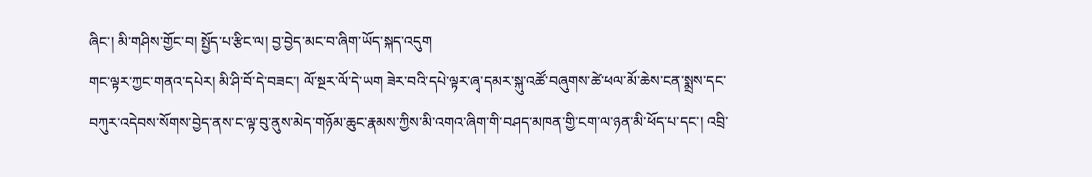ཞིང་། མི་གཤིས་གྱོང་བ། སྤྱོད་པ་རྩིང་ལ། བྱ་བྱེད་མང་བ་ཞིག་ཡོད་སྐད་འདུག
གང་ལྟར་ཀྱང་གནའ་དཔེར། མི་ཤི་བོ་དེ་བཟང་། ལོ་སྔར་ལོ་དེ་ཡག ཟེར་བའི་དཔེ་ལྟར་ཞྭ་དམར་སྐུ་འཚོ་བཞུགས་ཚེ་ཕལ་མོ་ཆེས་ངན་སྨྲས་དང་བཀུར་འདེབས་སོགས་བྱེད་ནས་ང་ལྟ་བུ་ནུས་མེད་གཉོམ་ཆུང་རྣམས་ཀྱིས་མི་འགའ་ཞིག་གི་བཤད་མཁན་གྱི་ངག་ལ་ཉན་མི་ཕོད་པ་དང་། འབྲི་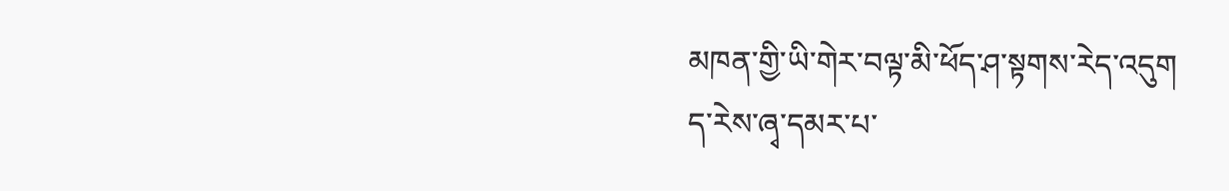མཁན་གྱི་ཡི་གེར་བལྟ་མི་ཕོད་ཤ་སྟགས་རེད་འདུག
ད་རེས་ཞྭ་དམར་པ་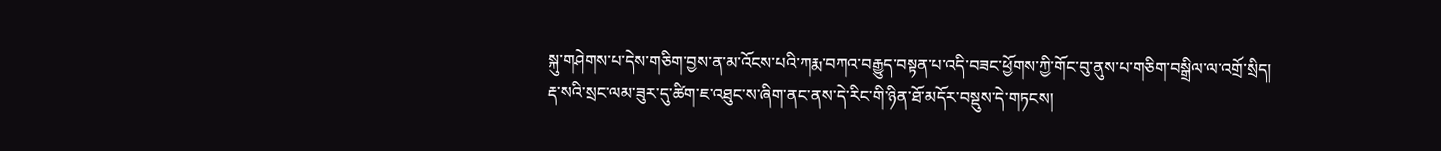སྐུ་གཤེགས་པ་དེས་གཅིག་བྱས་ན་མ་འོངས་པའི་ཀརྨ་བཀའ་བརྒྱུད་བསྟན་པ་འདི་བཟང་ཕྱོགས་ཀྱི་གོང་བུ་ནུས་པ་གཅིག་བསྒྲིལ་ལ་འགྲོ་སྲིད།
རྡ་སའི་སྲང་ལམ་ཟུར་དུ་ཚིག་ཇ་འཐུང་ས་ཞིག་ནང་ནས་དེ་རིང་གི་ཉིན་ཐོ་མདོར་བསྡུས་དེ་གཏངས།